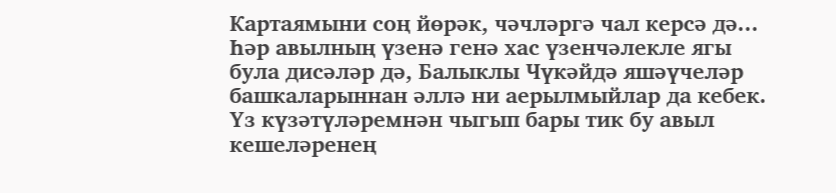Картаямыни соң йөрәк, чәчләргә чал керсә дә...
Һәр авылның үзенә генә хас үзенчәлекле ягы була дисәләр дә, Балыклы Чүкәйдә яшәүчеләр башкаларыннан әллә ни аерылмыйлар да кебек.
Үз күзәтүләремнән чыгып бары тик бу авыл кешеләренең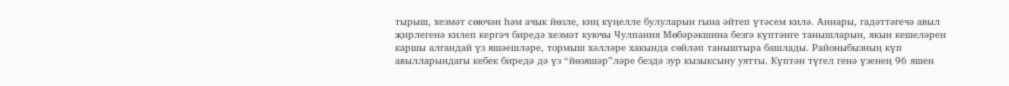тырыш, хезмәт сөючән һәм ачык йөзле, киң күңелле булуларын гына әйтеп үтәсем килә. Аннары, гадәттәгечә авыл җирлегенә килеп кергәч биредә хезмәт куючы Чулпания Мөбәрәкшина безгә күптәнге танышларын, якын кешеләрен каршы алгандай үз яшәешләре, тормыш хәлләре хакында сөйләп таныштыра башлады. Районыбызның күп авылларындагы кебек биредә дә үз “йөзяшәр”ләре бездә зур кызыксыну уятты. Күптән түгел генә үзенең 96 яшен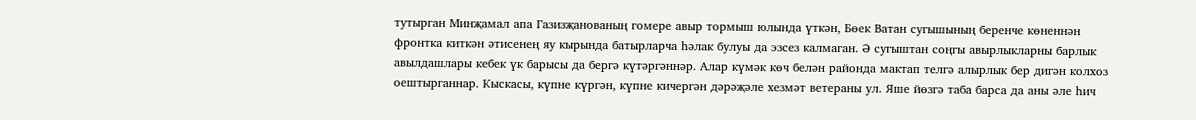тутырган Минҗамал апа Газизҗанованың гомере авыр тормыш юлында үткән, Бөек Ватан сугышының беренче көненнән фронтка киткән әтисенең яу кырында батырларча һәлак булуы да эзсез калмаган. Ә сугыштан соңгы авырлыкларны барлык авылдашлары кебек үк барысы да бергә күтәргәннәр. Алар күмәк көч белән районда мактап телгә алырлык бер дигән колхоз оештырганнар. Кыскасы, күпне күргән, күпне кичергән дәрәҗәле хезмәт ветераны ул. Яше йөзгә таба барса да аны әле һич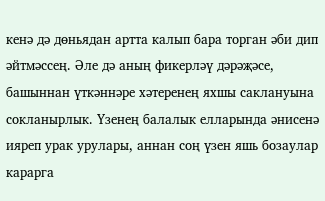кенә дә дөньядан артта калып бара торган әби дип әйтмәссең. Әле дә аның фикерләү дәрәҗәсе, башыннан үткәннәре хәтеренең яхшы саклануына сокланырлык. Үзенең балалык елларында әнисенә ияреп урак урулары, аннан соң үзен яшь бозаулар карарга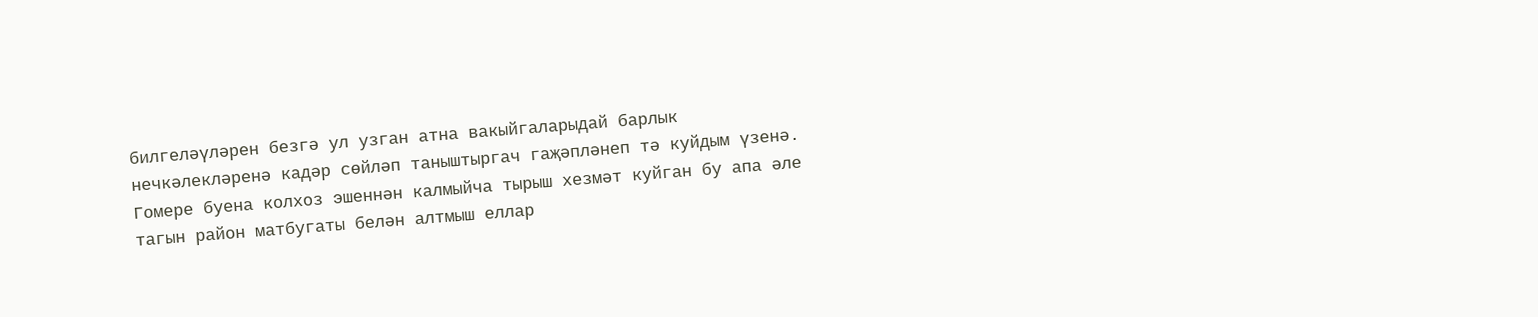билгеләүләрен безгә ул узган атна вакыйгаларыдай барлык нечкәлекләренә кадәр сөйләп таныштыргач гаҗәпләнеп тә куйдым үзенә. Гомере буена колхоз эшеннән калмыйча тырыш хезмәт куйган бу апа әле тагын район матбугаты белән алтмыш еллар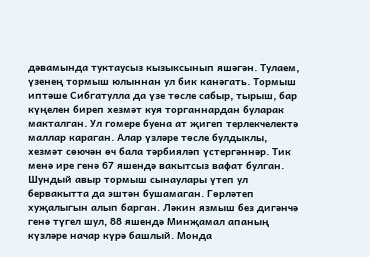дәвамында туктаусыз кызыксынып яшәгән. Тулаем, үзенең тормыш юлыннан ул бик канәгать. Тормыш иптәше Сибгатулла да үзе төсле сабыр, тырыш, бар күңелен биреп хезмәт куя торганнардан буларак макталган. Ул гомере буена ат җигеп терлекчелектә маллар караган. Алар үзләре төсле булдыклы, хезмәт сөючән өч бала тәрбияләп үстергәннәр. Тик менә ире генә 67 яшендә вакытсыз вафат булган. Шундый авыр тормыш сынаулары үтеп ул бервакытта да эштән бушамаган. Гөрләтеп хуҗалыгын алып барган. Ләкин язмыш без дигәнчә генә түгел шул, 88 яшендә Минҗамал апаның күзләре начар күрә башлый. Монда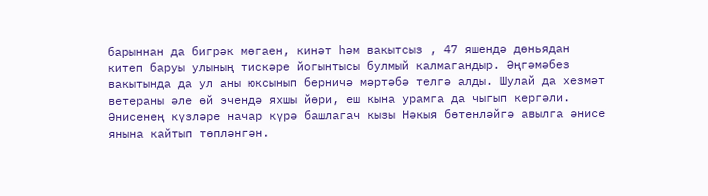барыннан да бигрәк мөгаен, кинәт һәм вакытсыз , 47 яшендә дөньядан китеп баруы улының тискәре йогынтысы булмый калмагандыр. Әңгәмәбез вакытында да ул аны юксынып берничә мәртәбә телгә алды. Шулай да хезмәт ветераны әле өй эчендә яхшы йөри, еш кына урамга да чыгып кергәли. Әнисенең күзләре начар күрә башлагач кызы Нәкыя бөтенләйгә авылга әнисе янына кайтып төпләнгән.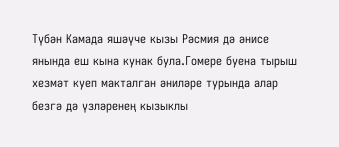Түбән Камада яшәүче кызы Рәсмия дә әнисе янында еш кына кунак була.Гомере буена тырыш хезмәт куеп макталган әниләре турында алар безгә дә үзләренең кызыклы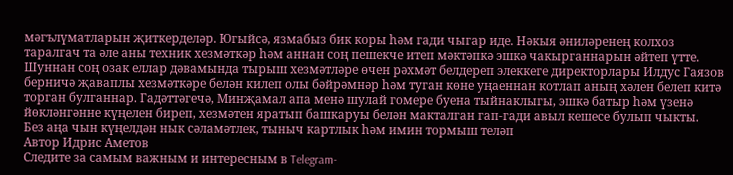мәгълүматларын җиткерделәр. Югыйсә, язмабыз бик коры һәм гади чыгар иде. Нәкыя әниләренең колхоз таралгач та әле аны техник хезмәткәр һәм аннан соң пешекче итеп мәктәпкә эшкә чакырганнарын әйтеп үтте. Шуннан соң озак еллар дәвамында тырыш хезмәтләре өчен рәхмәт белдереп элеккеге директорлары Илдус Гаязов берничә җаваплы хезмәткәре белән килеп олы бәйрәмнәр һәм туган көне уңаеннан котлап аның хәлен белеп китә торган булганнар. Гадәттәгечә, Минҗамал апа менә шулай гомере буена тыйнаклыгы, эшкә батыр һәм үзенә йөкләнгәнне күңелен биреп, хезмәтен яратып башкаруы белән макталган гап-гади авыл кешесе булып чыкты.
Без аңа чын күңелдән нык сәламәтлек, тыныч картлык һәм имин тормыш теләп
Автор Идрис Аметов
Следите за самым важным и интересным в Telegram-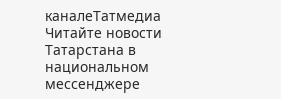каналеТатмедиа
Читайте новости Татарстана в национальном мессенджере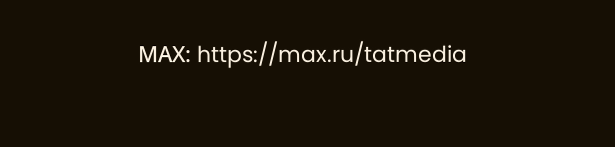MАХ: https://max.ru/tatmedia